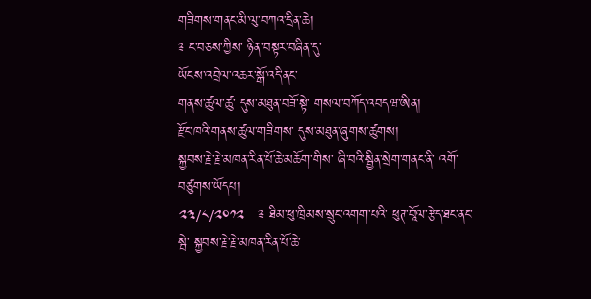གཟིགས་གནང་མི་ལུ་བཀའ་དྲིན་ཆེ།
༉ ང་བཅས་ཀྱིས་ ཉིན་བསྟར་བཞིན་དུ་
ཡོངས་འབྲེལ་འཆར་སྒོ་འདི་ནང་
གནས་ཚུལ་ཚུ་ དུས་མཐུན་བཟོ་སྟེ་ གསལ་བཀོད་འབདཝ་ཨིན།
རྫོང་ཁའི་གནས་ཚུལ་གཟིགས་ དུས་མཐུན་ཞུགས་ཚུགས།
སྐྱབས་རྗེ་རྗེ་མཁན་རིན་པོ་ཆེ་མཆོག་གིས་ ཞི་བའི་སྦྱིན་སྲེག་གནང་ནི་ འགོ་བཙུགས་ཡོདཔ།
༢༣/༨/༢༠༡༢   ༉ ཐིམ་ཕུ་ཁྲིམས་སྲུང་འགག་པའི་ ཕུཊ་བཱོལ་རྩེད་ཐང་ནང་སྦེ་ སྐྱབས་རྗེ་རྗེ་མཁན་རིན་པོ་ཆེ་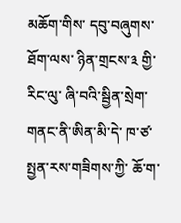མཆོག་གིས་ དབུ་བཞུགས་ཐོག་ལས་ ཉིན་གྲངས་༣ གྱི་རིང་ལུ་ ཞི་བའི་སྦྱིན་སྲེག་གནང་ནི་ཨིན་མི་དེ་ ཁ་ཙ་ སྤྱན་རས་གཟིགས་ཀྱི་ ཆོ་ག་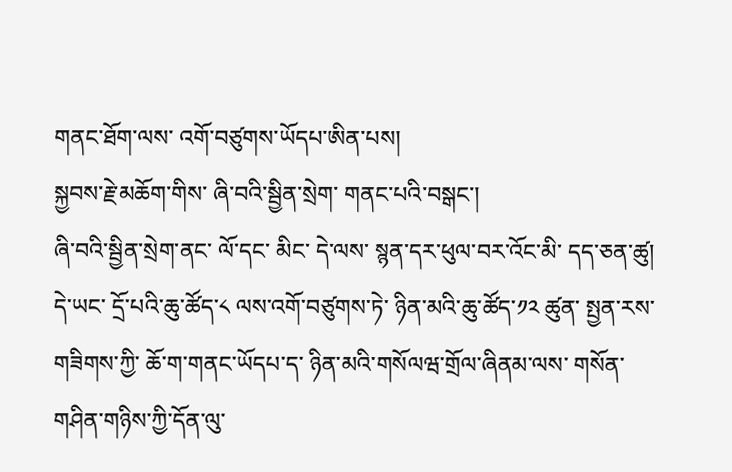གནང་ཐོག་ལས་ འགོ་བཙུགས་ཡོདཔ་ཨིན་པས།
སྐྱབས་རྗེ་མཆོག་གིས་ ཞི་བའི་སྦྱིན་སྲེག་ གནང་པའི་བསྒང་།
ཞི་བའི་སྦྱིན་སྲེག་ནང་ ལོ་དང་ མིང་ དེ་ལས་ སྙན་དར་ཕུལ་བར་འོང་མི་ དད་ཅན་ཚུ།
དེ་ཡང་ དྲོ་པའི་ཆུ་ཚོད་༨ ལས་འགོ་བཙུགས་ཏེ་ ཉིན་མའི་ཆུ་ཚོད་༡༢ ཚུན་ སྤྱན་རས་གཟིགས་ཀྱི་ ཆོ་ག་གནང་ཡོདཔ་ད་ ཉིན་མའི་གསོལཝ་གྲོལ་ཞིནམ་ལས་ གསོན་གཤིན་གཉིས་ཀྱི་དོན་ལུ་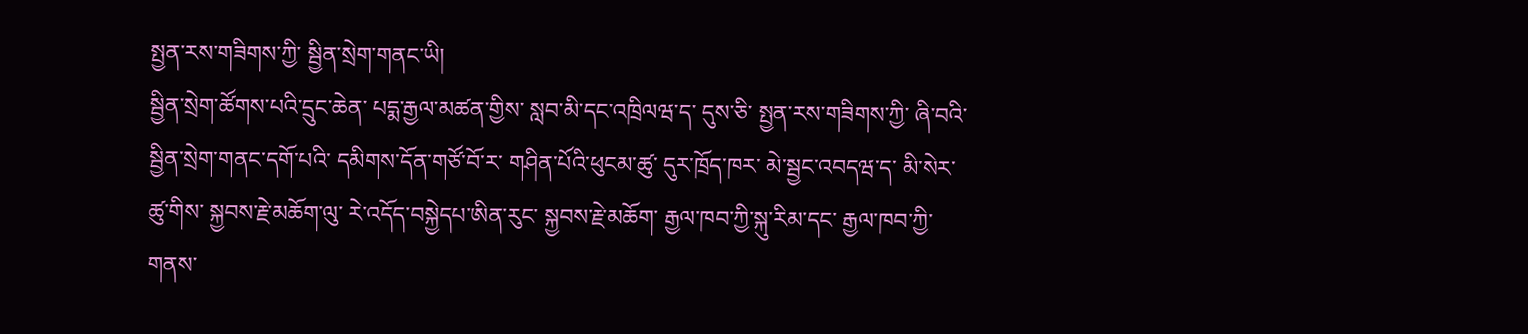སྤྱན་རས་གཟིགས་ཀྱི་ སྦྱིན་སྲེག་གནང་ཡི།
སྦྱིན་སྲེག་ཚོགས་པའི་དྲུང་ཆེན་ པདྨ་རྒྱལ་མཚན་གྱིས་ སླབ་མི་དང་འཁྲིལཝ་ད་ དུས་ཅི་ སྤྱན་རས་གཟིགས་ཀྱི་ ཞི་བའི་སྦྱིན་སྲེག་གནང་དགོ་པའི་ དམིགས་དོན་གཙོ་བོ་ར་ གཤིན་པོའི་ཕུངམ་ཚུ་ དུར་ཁྲོད་ཁར་ མེ་སྦྱང་འབདཝ་ད་ མི་སེར་ཚུ་གིས་ སྐྱབས་རྗེ་མཆོག་ལུ་ རེ་འདོད་བསྐྱེདཔ་ཨིན་རུང་ སྐྱབས་རྗེ་མཆོག་ རྒྱལ་ཁབ་ཀྱི་སྐུ་རིམ་དང་ རྒྱལ་ཁབ་ཀྱི་གནས་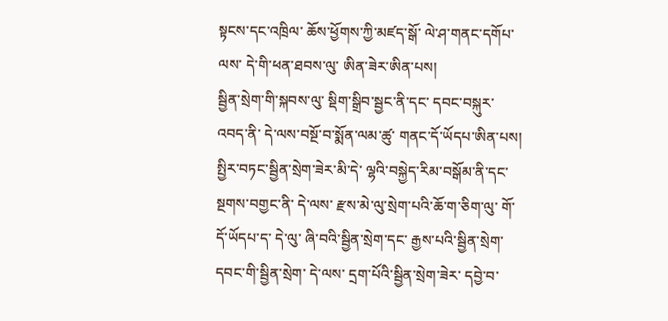སྟངས་དང་འཁྲིལ་ ཆོས་ཕྱོགས་ཀྱི་མཛད་སྒོ་ ལེ་ཤ་གནང་དགོཔ་ལས་ དེ་གི་ཕན་ཐབས་ལུ་ ཨིན་ཟེར་ཨིན་པས།
སྦྱིན་སྲེག་གི་སྐབས་ལུ་ སྡིག་སྒྲིབ་སྦྱང་ནི་དང་ དབང་བསྐུར་འབད་ནི་ དེ་ལས་བསྔོ་བ་སྨོན་ལམ་ཚུ་ གནང་དོ་ཡོདཔ་ཨིན་པས།
སྤྱིར་བཏང་སྦྱིན་སྲེག་ཟེར་མི་དེ་ ལྷའི་བསྐྱེད་རིམ་བསྒོམ་ནི་དང་ སྔགས་བགྱང་ནི་ དེ་ལས་ རྫས་མེ་ལུ་སྲེག་པའི་ཆོ་ག་ཅིག་ལུ་ གོ་དོ་ཡོདཔ་ད་ དེ་ལུ་ ཞི་བའི་སྦྱིན་སྲེག་དང་ རྒྱས་པའི་སྦྱིན་སྲེག་ དབང་གི་སྦྱིན་སྲེག་ དེ་ལས་ དྲག་པོའི་སྦྱིན་སྲེག་ཟེར་ དབྱེ་བ་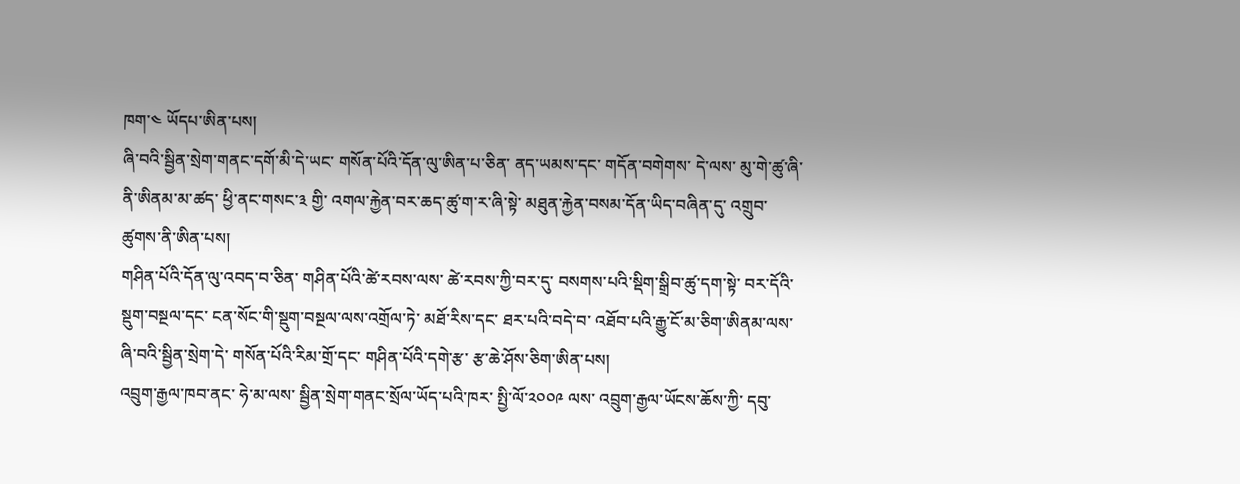ཁག་༤ ཡོདཔ་ཨིན་པས།
ཞི་བའི་སྦྱིན་སྲེག་གནང་དགོ་མི་དེ་ཡང་ གསོན་པོའི་དོན་ལུ་ཨིན་པ་ཅིན་ ནད་ཡམས་དང་ གདོན་བགེགས་ དེ་ལས་ མུ་གེ་ཚུ་ཞི་ནི་ཨིནམ་མ་ཚད་ ཕྱི་ནང་གསང་༣ གྱི་ འགལ་རྐྱེན་བར་ཆད་ཚུ་ག་ར་ཞི་སྟེ་ མཐུན་རྐྱེན་བསམ་དོན་ཡིད་བཞིན་དུ་ འགྲུབ་ཚུགས་ནི་ཨིན་པས།
གཤིན་པོའི་དོན་ལུ་འབད་བ་ཅིན་ གཤིན་པོའི་ཚེ་རབས་ལས་ ཚེ་རབས་ཀྱི་བར་དུ་ བསགས་པའི་སྡིག་སྒྲིབ་ཚུ་དག་སྟེ་ བར་དོའི་སྡུག་བསྔལ་དང་ ངན་སོང་གི་སྡུག་བསྔལ་ལས་འགྲོལ་ཏེ་ མཐོ་རིས་དང་ ཐར་པའི་བདེ་བ་ འཐོབ་པའི་རྒྱུ་ངོ་མ་ཅིག་ཨིནམ་ལས་ ཞི་བའི་སྦྱིན་སྲེག་དེ་ གསོན་པོའི་རིམ་གྲོ་དང་ གཤིན་པོའི་དགེ་རྩ་ རྩ་ཆེ་ཤོས་ཅིག་ཨིན་པས།
འབྲུག་རྒྱལ་ཁབ་ནང་ ཧེ་མ་ལས་ སྦྱིན་སྲེག་གནང་སྲོལ་ཡོད་པའི་ཁར་ སྤྱི་ལོ་༢༠༠༩ ལས་ འབྲུག་རྒྱལ་ཡོངས་ཆོས་ཀྱི་ དབུ་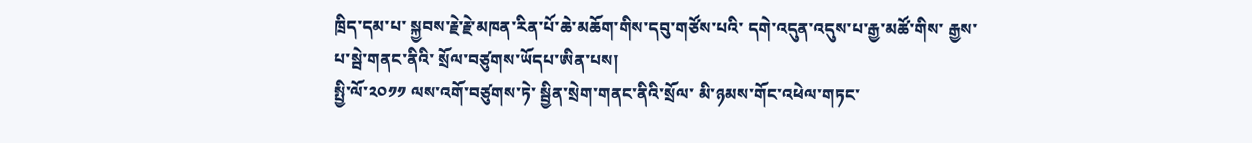ཁྲིད་དམ་པ་ སྐྱབས་རྗེ་རྗེ་མཁན་རིན་པོ་ཆེ་མཆོག་གིས་དབུ་གཙོས་པའི་ དགེ་འདུན་འདུས་པ་རྒྱ་མཚོ་གིས་ རྒྱས་པ་སྦེ་གནང་ནིའི་ སྲོལ་བཙུགས་ཡོདཔ་ཨིན་པས།
སྤྱི་ལོ་༢༠༡༡ ལས་འགོ་བཙུགས་ཏེ་ སྦྱིན་སྲེག་གནང་ནིའི་སྲོལ་ མི་ཉམས་གོང་འཕེལ་གཏང་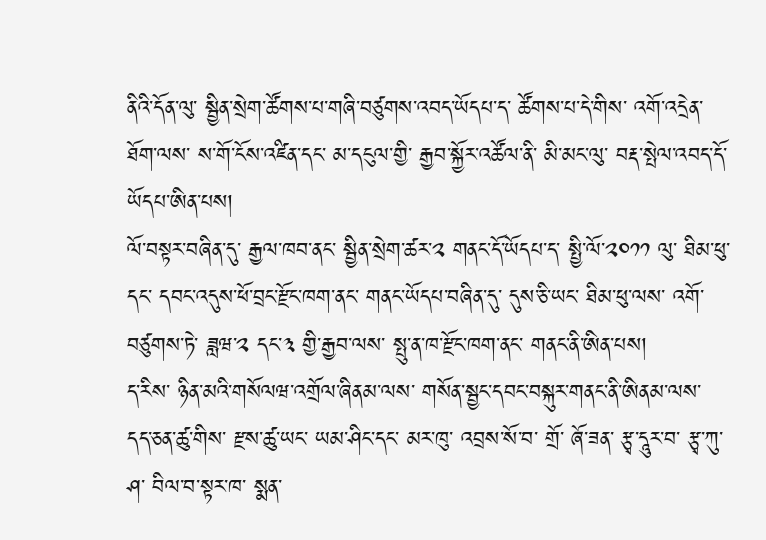ནིའི་དོན་ལུ་ སྦྱིན་སྲེག་ཚོགས་པ་གཞི་བཙུགས་འབད་ཡོདཔ་ད་ ཚོགས་པ་དེ་གིས་ འགོ་འདྲེན་ཐོག་ལས་ ས་གོ་ངོས་འཛིན་དང་ མ་དངུལ་གྱི་ རྒྱབ་སྐྱོར་འཚོལ་ནི་ མི་མང་ལུ་ བརྡ་སྤེལ་འབད་དོ་ཡོདཔ་ཨིན་པས།
ལོ་བསྟར་བཞིན་དུ་ རྒྱལ་ཁབ་ནང་ སྦྱིན་སྲེག་ཚར་༢ གནང་དོ་ཡོདཔ་ད་ སྤྱི་ལོ་༢༠༡༡ ལུ་ ཐིམ་ཕུ་དང་ དབང་འདུས་ཕོ་བྲང་རྫོང་ཁག་ནང་ གནང་ཡོདཔ་བཞིན་དུ་ དུས་ཅི་ཡང་ ཐིམ་ཕུ་ལས་ འགོ་བཙུགས་ཏེ་ ཟླཝ་༢ དང་༣ གྱི་རྒྱབ་ལས་ སྤུ་ན་ཁ་རྫོང་ཁག་ནང་ གནང་ནི་ཨིན་པས།
ད་རིས་ ཉིན་མའི་གསོལཝ་འགྲོལ་ཞིནམ་ལས་ གསོན་སྦྱང་དབང་བསྐུར་གནང་ནི་ཨིནམ་ལས་ དད་ཅན་ཚུ་གིས་ རྫས་ཚུ་ཡང་ ཡམ་ཤིང་དང་ མར་ཁུ་ འབྲས་སོ་བ་ གྲོ་ ཞོ་ཟན་ རྩྭ་དཱུར་བ་ རྩྭ་ཀུ་ཤ་ བིལ་བ་སྟར་ཁ་ སྨན་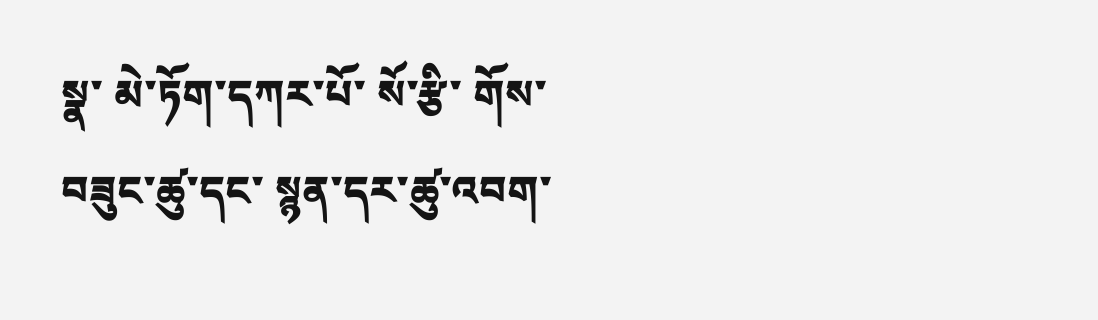སྣ་ མེ་ཏོག་དཀར་པོ་ སོ་རྩི་ གོས་བཟུང་ཚུ་དང་ སྙན་དར་ཚུ་འབག་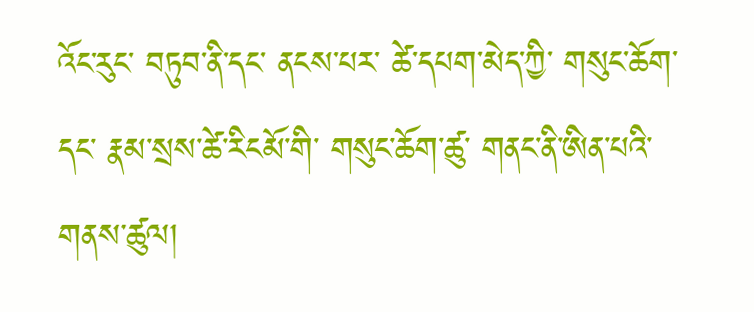འོང་རུང་ བཏུབ་ནི་དང་ ནངས་པར་ ཚེ་དཔག་མེད་ཀྱི་ གསུང་ཆོག་དང་ རྣམ་སྲས་ཚེ་རིངམོ་གི་ གསུང་ཆོག་ཚུ་ གནང་ནི་ཨིན་པའི་གནས་ཚུལ།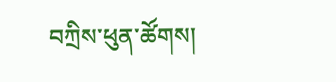བཀྲིས་ཕུན་ཚོགས།